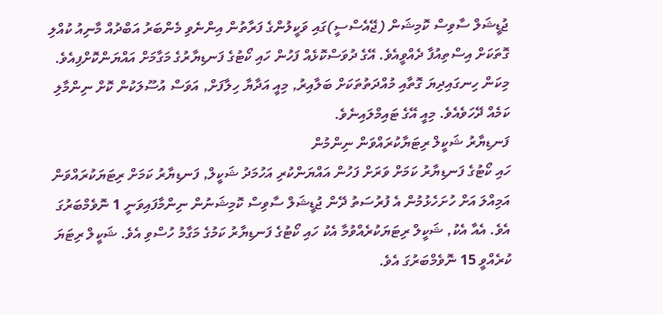ޖުޑީޝަލް ސާވިސް ކޮމިޝަން (ޖޭއެސްސީ)ގައި ވަކީލުންގެ ފަރާތުން އިންނެވި މެންބަރު އަބްދުއް މާނިއު ކުއްލި ގޮތަކަށް އިސްތިއުފާ ދެއްވީއެވެ. އޭގެ ދުވަސްކޮޅެއް ފަހުން ހައި ކޯޓުގެ ފަނޑިޔާރުގެ މަގާމަށް އައްޔަންކޮށްފިއެވެ. މިކަން ހިނގައިދިޔަ ގޮތާއި މުއްދަތުތަކަށް ބަލާއިރު, މިއީ އަދާޔާ ހިލާފަށް, އަވަސް އުސޫލަކުން ކޮށް ނިންމާލި ކަމެއް ދޭހަވެއެވެ. މިއީ އޭގެ ޓައިމްލައިނެވެ.
ފަނޑިޔާރު ޝަކީލް ރިޓަޔާކުރައްވަން ނިންމުން
ހައި ކޯޓުގެ ފަނޑިޔާރު ކަމަށް ވަރަށް ފަހުން އައްޔަންކުރި އަހުމަދު ޝަކީލް, ފަނޑިޔާރު ކަމަށް ރިޓަޔަކުރައްވަން އަމިއްލަ އަށް ހުށަހެޅުމުން އެ ފުރުސަތު ދޭން ޖުޑީޝަލް ސާވިސް ކޮމިޝަނުން ނިންމާފައިވަނީ 1 ނޮވެމްބަރުގަ އެވެ. އެއާ އެކު, ޝަކީލް ރިޓަޔަކުރެއްވުމާ އެކު ހައި ކޯޓުގެ ފަނޑިޔާރު ކަމުގެ މަގާމު ހުސްވި އެވެ. ޝަކީލް ރިޓަޔަ ކުރެއްވީ 15 ނޮވެމްބަރުގަ އެވެ.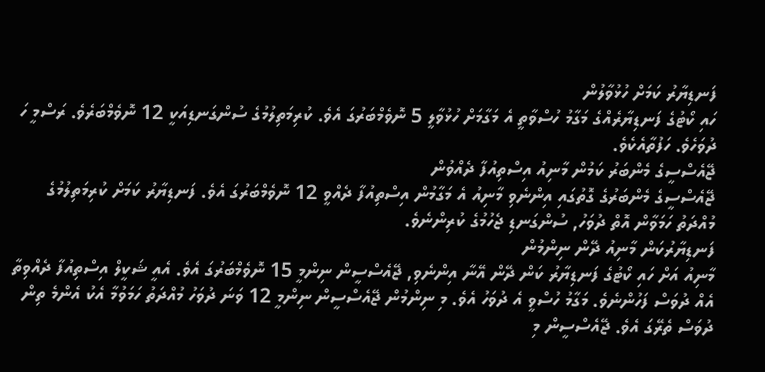ފަނޑިޔާރު ކަމަށް ހުޅުވާލުން
ހައި ކޯޓުގެ ފަނޑިޔާރެއްގެ މަގާމު ހުސްވާތީ އެ މަގާމަށް ހުޅުވާލީ 5 ނޮވެމްބަރުގަ އެވެ. ކުރިމަތިލުމުގެ ސުންގަނޑިއަކީ 12 ނޮވެމްބަރެވެ. ރަސްމީ ހަ ދުވަހެވެ. ހަފުތާއެކެވެ.
ޖޭއެސްސީގެ މެންބަރު ކަމުން މާނިއު އިސްތިއުފާ ދެއްވުން
ޖޭއެސްސީގެ މެންބަރުގެ ގޮތުގައި އިންނެވި މާނިއު އެ މަގާމުން އިސްތިއުފާ ދެއްވީ 12 ނޮވެމްބަރުގަ އެވެ. ފަނޑިޔާރު ކަމަށް ކުރިމަތިލުމުގެ މުއްދަތު ހަމަވާން އޮތް ދުވަހު, ސުންގަނޑި ޖެހުމުގެ ކުރިންނެވެ.
ފަނޑިޔާރުކަން މާނިއު ދޭން ނިންމުން
މާނިއު އަށް ހައި ކޯޓުގެ ފަނޑިޔާރު ކަން ދޭން އޭނާ އިންނެވި, ޖޭއެސްސީން ނިންމީ 15 ނޮވެމްބަރުގަ އެވެ. އެއީ ޝަކީލް އިސްތިއުފާ ދެއްވިތާ އެއް ދުވަސް ފަހުންނެވެ. މަގާމު ހުސްވީ އެ ދުވަހު އެވެ. މި ނިންމުން ޖޭއެސްސީން ނިންމީ 12 ވަނަ ދުވަހު މުއްދަތު ހަމަވުމާ އެކު އެންމެ ތިން ދުވަސް ތެރޭގަ އެވެ. ޖޭއެސްސީން މި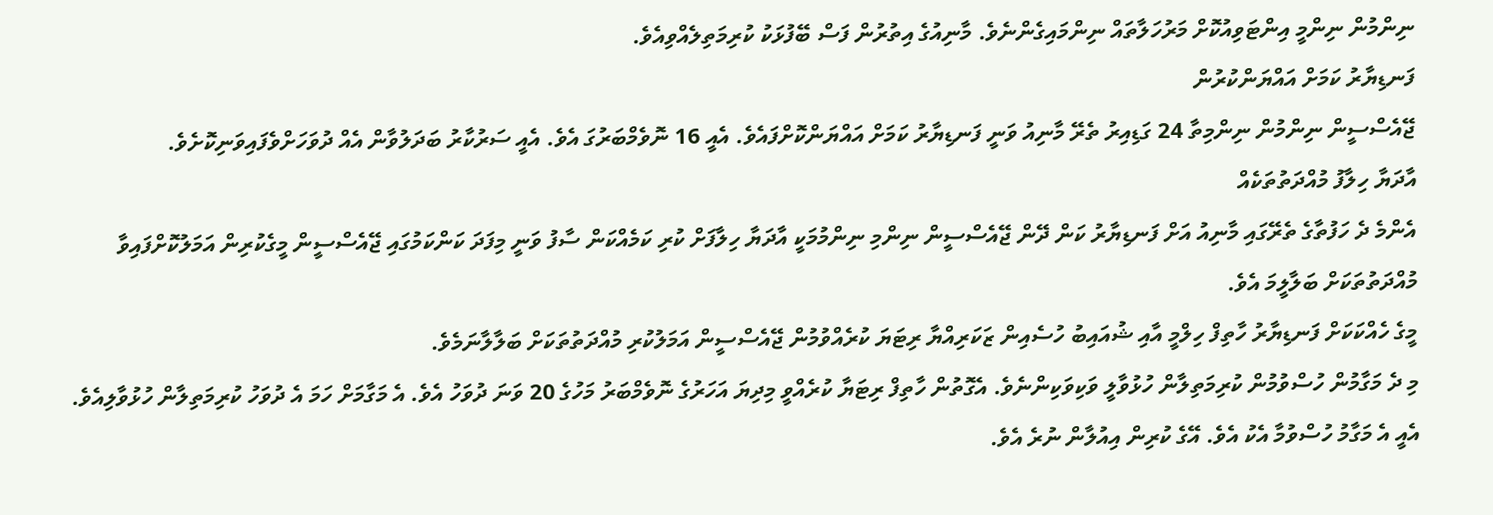ނިންމުން ނިންމީ އިންޓަވިއުކޮށް މަރުހަލާތައް ނިންމައިގެންނެވެ. މާނިއުގެ އިތުރުން ފަސް ބޭފުޅަކު ކުރިމަތިލެއްވިއެވެ.
ފަނޑިޔާރު ކަމަށް އައްޔަންކުރުން
ޖޭއެސްސީން ނިންމުން ނިންމިތާ 24 ގަޑިއިރު ތެރޭ މާނިއު ވަނީ ފަނޑިޔާރު ކަމަށް އައްޔަންކޮށްފައެވެ. އެއީ 16 ނޮވެމްބަރުގަ އެވެ. އެއީ ސަރުކާރު ބަދަލުވާން އެއް ދުވަހަށްވެފައިވަނިކޮށެވެ.
އާދަޔާ ހިލާފު މުއްދަތުތަކެއް
އެންމެ ދެ ހަފުތާގެ ތެރޭގައި މާނިއު އަށް ފަނޑިޔާރު ކަން ދޭން ޖޭއެސްސީން ނިންމި ނިންމުމަކީ އާދަޔާ ހިލާފަށް ކުރި ކަމެއްކަން ސާފު ވަނީ މިފަދަ ކަންކަމުގައި ޖޭއެސްސީން މީގެކުރިން އަމަލުކޮށްފައިވާ މުއްދަތުތަކަށް ބަލާލީމަ އެވެ.
މީގެ ހެއްކަކަށް ފަނޑިޔާރު ހާތިފް ހިލްމީ އާއި ޝުއައިބު ހުސެއިން ޒަކަރިއްޔާ ރިޓަޔަ ކުރެއްވުމުން ޖޭއެސްސީން އަމަލުކުރި މުއްދަތުތަކަށް ބަލާލާނަމެވެ.
މި ދެ މަގާމުން ހުސްވުމުން ކުރިމަތިލާން ހުޅުވާލީ ވަކިވަކިންނެވެ. އެގޮތުން ހާތިފް ރިޓަޔާ ކުރެއްވީ މިދިޔަ އަހަރުގެ ނޮވެމްބަރު މަހުގެ 20 ވަނަ ދުވަހު އެވެ. އެ މަގާމަށް ހަމަ އެ ދުވަހު ކުރިމަތިލާން ހުޅުވާލިއެވެ. އެއީ އެ މަގާމު ހުސްވުމާ އެކު އެވެ. އޭގެ ކުރިން އިއުލާން ނުރެ އެވެ.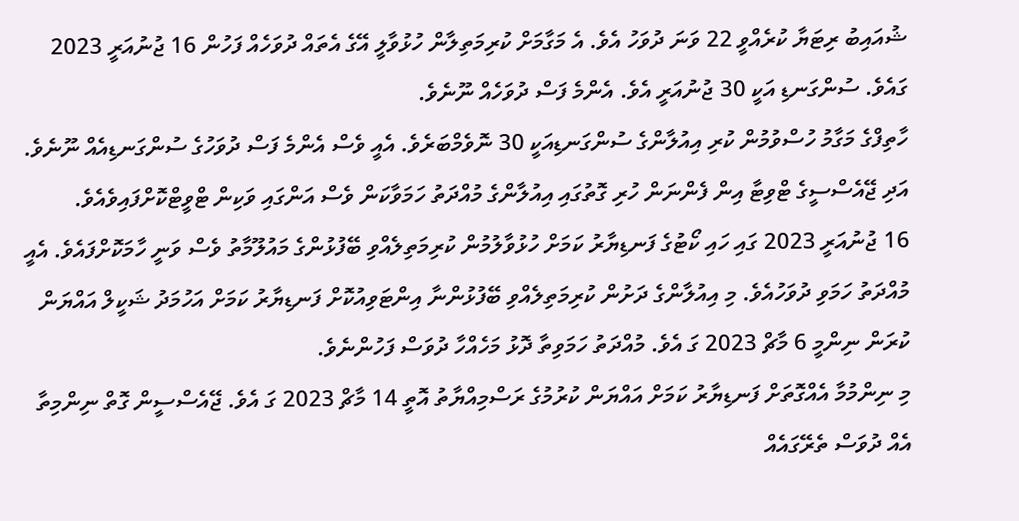ޝުއައިބު ރިޓަޔާ ކުރެއްވީ 22 ވަނަ ދުވަހު އެވެ. އެ މަގާމަށް ކުރިމަތިލާން ހުޅުވާލީ އޭގެ އެތައް ދުވަހެއް ފަހުން 16 ޖުނުއަރީ 2023 ގައެވެ. ސުންގަނޑި އަކީ 30 ޖުނުއަރީ އެވެ. އެންމެ ފަސް ދުވަހެއް ނޫނެވެ.
ހާތިފްގެ މަގާމު ހުސްވުމުން ކުރި އިއުލާންގެ ސުންގަނޑިއަކީ 30 ނޮވެމްބަރެވެ. އެއީ ވެސް އެންމެ ފަސް ދުވަހުގެ ސުންގަނޑިއެއް ނޫނެވެ. އަދި ޖޭއެސްސީގެ ޓްވިޓާ އިން ފެންނަން ހުރި ގޮތުގައި އިއުލާންގެ މުއްދަތު ހަމަވާކަން ވެސް އަންގައި ވަކިން ޓްވީޓްކޮށްފައިވެއެވެ.
16 ޖުނުއަރީ 2023 ގައި ހައި ކޯޓުގެ ފަނޑިޔާރު ކަމަށް ހުޅުވާލުމުން ކުރިމަތިލެއްވި ބޭފުޅުންގެ މައުލޫމާތު ވެސް ވަނީ ހާމަކޮށްފައެވެ. އެއީ މުއްދަތު ހަމަވި ދުވަހުއެވެ. މި އިއުލާންގެ ދަށުން ކުރިމަތިލެއްވި ބޭފުޅުންނާ އިންޓަވިއުކޮށް ފަނޑިޔާރު ކަމަށް އަހުމަދު ޝަކީލް އައްޔަން ކުރަން ނިންމީ 6 މާޗް 2023 ގަ އެވެ. މުއްދަތު ހަމަވިތާ ދޮޅު މަހެއްހާ ދުވަސް ފަހުންނެވެ.
މި ނިންމުމާ އެއްގޮތަށް ފަނޑިޔާރު ކަމަށް އައްޔަން ކުރުމުގެ ރަސްމިއްޔާތު އޮތީ 14 މާޗް 2023 ގަ އެވެ. ޖޭއެސްސީން ގޮތް ނިންމިތާ އެއް ދުވަސް ތެރޭގައެއް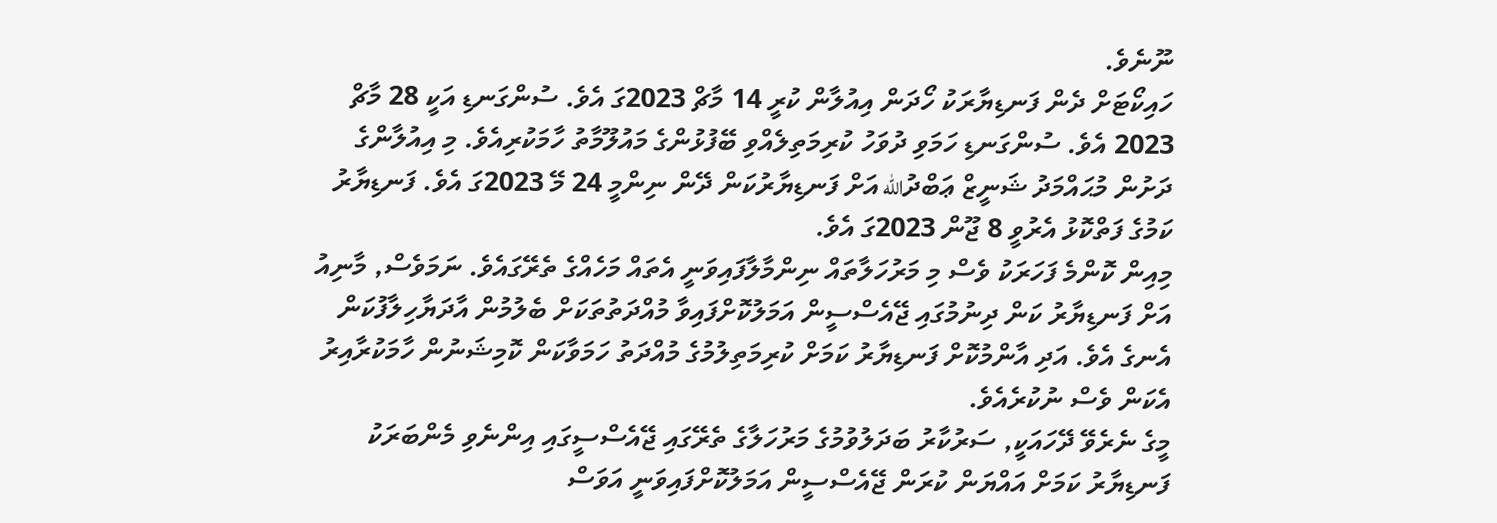ނޫނެވެ.
ހައިކޯޓަށް ދެން ފަނޑިޔާރަކު ހޯދަން އިއުލާން ކުރީ 14 މާޗް 2023ގަ އެވެ. ސުންގަނޑި އަކީ 28 މާޗް 2023 އެވެ. ސުންގަނޑި ހަމަވި ދުވަހު ކުރިމަތިލެއްވި ބޭފުޅުންގެ މައުލޫމާތު ހާމަކުރިއެވެ. މި އިއުލާންގެ ދަށުން މުޙައްމަދު ޝަނީޒް ޢަބްދުالله އަށް ފަނޑިޔާރުކަން ދޭން ނިންމީ 24 މޭ 2023ގަ އެވެ. ފަނޑިޔާރު ކަމުގެ ފަތްކޮޅު އެރުވީ 8 ޖޫން 2023ގަ އެވެ.
މިއިން ކޮންމެ ފަހަރަކު ވެސް މި މަރުހަލާތައް ނިންމާލާފައިވަނީ އެތައް މަހެއްގެ ތެރޭގައެވެ. ނަމަވެސް, މާނިއު އަށް ފަނޑިޔާރު ކަން ދިނުމުގައި ޖޭއެސްސީން އަމަލުކޮށްފައިވާ މުއްދަތުތަކަށް ބެލުމުން އާދަޔާހިލާފުކަން އެނގެ އެވެ. އަދި އާންމުކޮށް ފަނޑިޔާރު ކަމަށް ކުރިމަތިލުމުގެ މުއްދަތު ހަމަވާކަން ކޮމިޝަނުން ހާމަކުރާއިރު އެކަން ވެސް ނުކުރެއެވެ.
މީގެ ނެރެވޭ ދޭހައަކީ, ސަރުކާރު ބަދަލުވުމުގެ މަރުހަލާގެ ތެރޭގައި ޖޭއެސްސީގައި އިންނެވި މެންބަރަކު ފަނޑިޔާރު ކަމަށް އައްޔަން ކުރަން ޖޭއެސްސީން އަމަލުކޮށްފައިވަނީ އަވަސް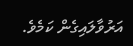އަރުވާލައިގެން ކަމެވެ.